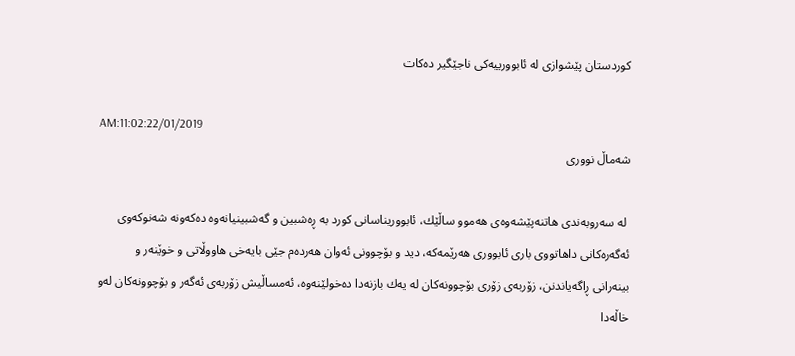كوردستان پێشوازی له‌ ئابوورییه‌كی ناجێگیر ده‌كات

AM:11:02:22/01/2019
شه‌ماڵ نووری

 له‌ سه‌روبه‌ندی هاتنه‌پێشه‌وه‌ی هه‌موو ساڵێك، ئابووریناسانی كورد به‌ ڕه‌شبین و گه‌شبینیانه‌وه‌ ده‌كه‌ونه‌ شه‌نوكه‌وی ئه‌گه‌ره‌كانی داهاتووی باری ئابووری هه‌رێمه‌كه‌، دید و بۆچوونی ئه‌وان هه‌رده‌م جێی بایه‌خی هاووڵاتی و خوێنه‌ر و بینه‌رانی ڕاگه‌یاندنن، زۆربه‌ی زۆری بۆچوونه‌كان له‌ یه‌ك بازنه‌دا ده‌خولێنه‌وه‌، ئه‌مساڵیش زۆربه‌ی ئه‌گه‌ر و بۆچوونه‌كان له‌و خاڵه‌دا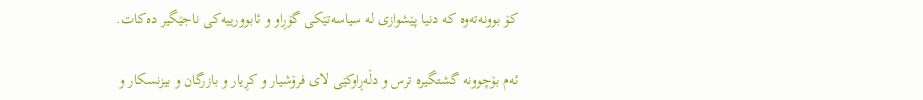كۆ بوونه‌ته‌وه‌ كه‌ دنیا پێشوازی له‌ سیاسه‌تێكی گۆڕاو و ئابوورییه‌كی ناجێگیر ده‌كات.

ئه‌م بۆچوونه‌ گشتگیره‌ ترس و دڵه‌ڕاوكێی لای فرۆشیار و كڕیار و بازرگان و بیزنسكار و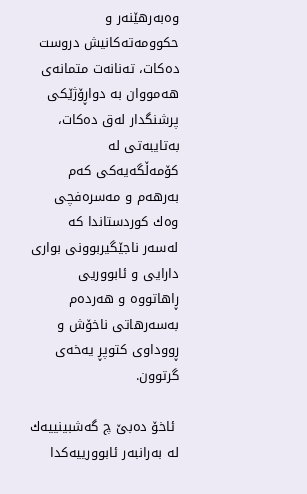وه‌به‌رهێنه‌ر و حكوومه‌ته‌كانیش دروست ده‌كات، ته‌نانه‌ت متمانه‌ی هه‌مووان به‌ دواڕۆژێكی پرشنگدار له‌ق ده‌كات، به‌تایبه‌تی له‌ كۆمه‌ڵگه‌یه‌كی كه‌م به‌رهه‌م و مه‌سره‌فچی وه‌ك كوردستاندا كه‌ له‌سه‌ر ناجێگیربوونی بواری دارایی و ئابووریی ڕاهاتووه‌ و هه‌رده‌م به‌سه‌رهاتی ناخۆش و ڕووداوی كتوپڕ یه‌خه‌ی گرتوون.

 ئاخۆ ده‌بێ چ گه‌شبینییه‌ك له‌ به‌رانبه‌ر ئابوورییه‌كدا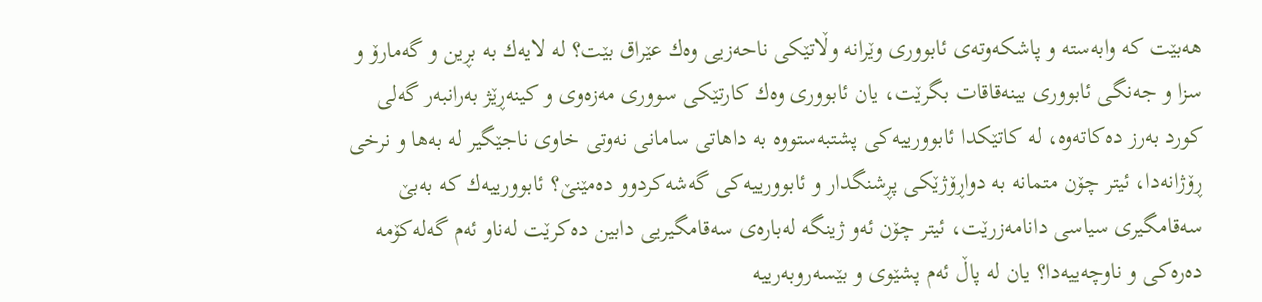هه‌بێت كه‌ وابه‌سته‌ و پاشكه‌وته‌ی ئابووری وێرانه‌ وڵاتێكی ناحه‌زیی وه‌ك عێراق بێت؟ له‌ لایه‌ك به‌ بڕین و گه‌مارۆ و سزا و جه‌نگی ئابووری بینه‌قاقات بگرێت، یان ئابووری وه‌ك كارتێكی سووری مه‌زه‌وی و كینه‌ڕێژ به‌رانبه‌ر گه‌لی كورد به‌رز ده‌كاته‌وه‌، له‌ كاتێكدا ئابوورییه‌كی پشتبه‌ستووه‌ به‌ داهاتی سامانی نه‌وتی خاوی ناجێگیر له‌ به‌ها و نرخی ڕۆژانه‌دا، ئیتر چۆن متمانه‌ به‌ دواڕۆژێكی پڕشنگدار و ئابوورییه‌كی گه‌شه‌كردوو ده‌مێنێ؟ ئابوورییه‌ك كه‌ به‌بێ سه‌قامگیری سیاسی دانامه‌زرێت، ئیتر چۆن ئه‌و ژینگه‌ له‌باره‌ی سه‌قامگیریی دابین ده‌كرێت له‌ناو ئه‌م گه‌له‌كۆمه‌ ده‌ره‌كی و ناوچه‌ییه‌دا؟ یان له‌ پاڵ ئه‌م پشێوی و بێسه‌روبه‌رییه‌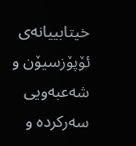خیتابییانه‌ی ئۆپۆزسیۆن و شه‌عبه‌ویی سه‌ركرده‌ و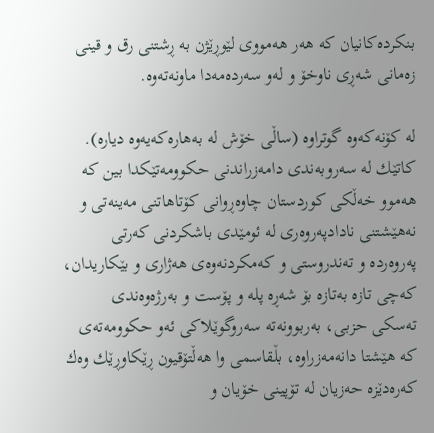بنكرده‌كانیان كه‌ هه‌ر هه‌مووی لێوڕێژن به‌ ڕشتنی رق و قینی زه‌مانی شه‌ڕی ناوخۆ و له‌و سه‌رده‌مه‌دا ماونه‌ته‌وه‌.

له‌ كۆنه‌كه‌وه‌ گوتراوه‌ (ساڵی خۆش له‌ به‌هاره‌كه‌یه‌وه‌ دیاره‌). كاتێك له‌ سه‌روبه‌ندی دامه‌زراندنی حكوومه‌تێكدا بین كه‌ هه‌موو خه‌ڵكی كوردستان چاوه‌ڕوانی كۆتاهاتنی مه‌ینه‌تی و نه‌هێشتنی نادادپه‌روه‌ری له‌ ئومێدی باشكردنی كه‌رتی په‌روه‌رده‌ و ته‌ندروستی و كه‌مكردنه‌وه‌ی هه‌ژاری و بێكاریدان، كه‌چی تازه‌ به‌تازه‌ بۆ شه‌ڕه‌ پله‌ و پۆست و به‌رژه‌وه‌ندی ته‌سكی حزبی، به‌ربوونه‌ته‌ سه‌روگوێلاكی ئه‌و حكوومه‌ته‌ی كه‌ هێشتا دانه‌مه‌زراوه‌، بڵقاسمی وا هه‌ڵتۆقیون ڕێكاوڕێك وه‌ك كه‌ره‌دێزه‌ حه‌زیان له‌ تۆپینی خۆیان و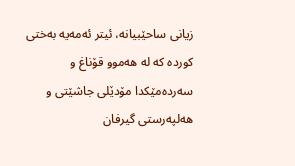زیانی ساحێبیانه‌، ئیتر ئه‌مه‌یه‌ به‌ختی كورده‌ كه‌ له‌ هه‌موو قۆناغ و سه‌رده‌مێكدا مۆدێلی جاشێتی و هه‌لپه‌رستی گیرفان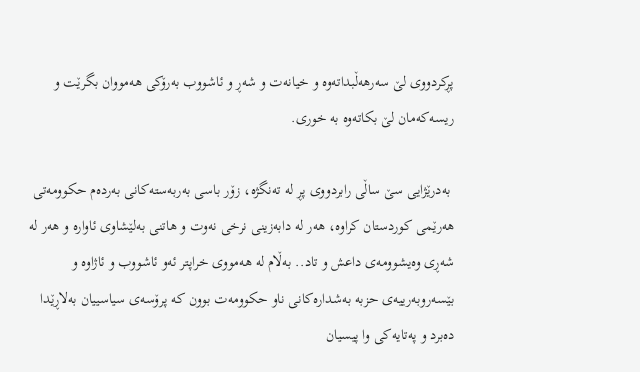پڕكردووی لێ سه‌رهه‌ڵبداته‌وه‌ و خیانه‌ت و شه‌ڕ و ئاشووب به‌رۆكی هه‌مووان بگرێت و ریسه‌كه‌مان لێ بكاته‌وه‌ به‌ خوری.

 به‌درێژایی سێ ساڵی رابردووی پڕ له‌ ته‌نگژه‌، زۆر باسی به‌ربه‌سته‌كانی به‌رده‌م حكوومه‌تی هه‌رێمی كوردستان كراوه‌، هه‌ر له‌ دابه‌زینی نرخی نه‌وت و هاتنی به‌لێشاوی ئاواره‌ و هه‌ر له‌ شه‌ڕی وه‌یشوومه‌ی داعش و تاد.. به‌ڵام له‌ هه‌مووی خراپتر ئه‌و ئاشووب و ئاژاوه‌ و بێسه‌روبه‌رییه‌ی حزبه‌ به‌شداره‌كانی ناو حكوومه‌ت بوون كه‌ پرۆسه‌ی سیاسییان به‌لاڕێدا ده‌برد و په‌تایه‌كی وا پیسیان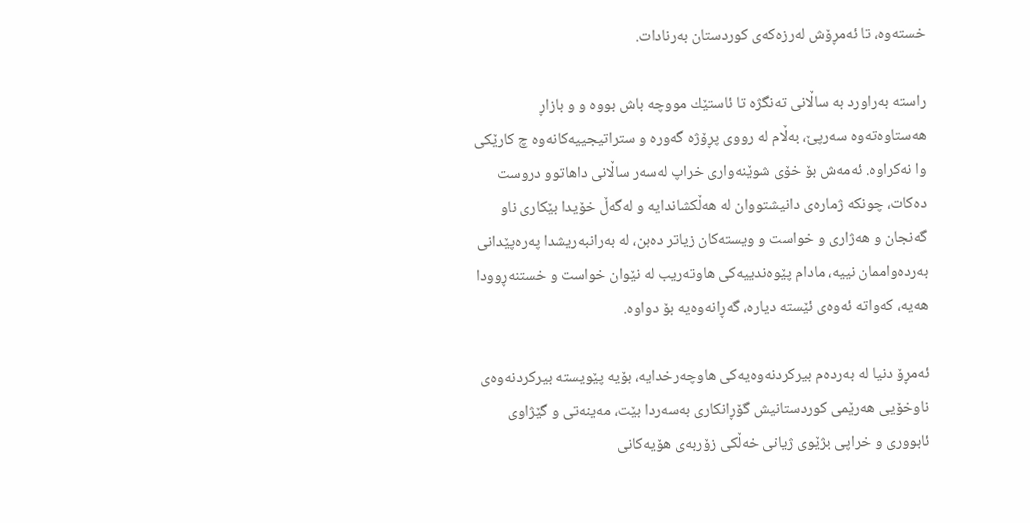خسته‌وه‌، تا ئه‌مڕۆش له‌رزه‌كه‌ی كوردستان به‌رنادات.

راسته‌ به‌راورد به‌ ساڵانی ته‌نگژه‌ تا ئاستێك مووچه‌ باش بووه‌ و و بازاڕ هه‌ستاوه‌ته‌وه‌ سه‌رپێ، به‌ڵام له‌ رووی پڕۆژه‌ گه‌وره‌ و ستراتیجییه‌كانه‌وه‌ چ كارێكی وا نه‌كراوه‌. ئه‌مه‌ش بۆ خۆی شوێنه‌واری خراپ له‌سه‌ر ساڵانی داهاتوو دروست ده‌كات، چونكه‌ ژماره‌ی دانیشتووان له‌ هه‌ڵكشاندایه‌ و له‌گه‌ڵ خۆیدا بێكاری ناو گه‌نجان و هه‌ژاری و خواست و ویسته‌كان زیاتر ده‌بن، له‌ به‌رانبه‌ریشدا په‌ره‌پێدانی به‌رده‌واممان نییه‌، مادام پێوه‌ندییه‌كی هاوته‌ریب له‌ نێوان خواست و خستنه‌ڕوودا هه‌یه‌، كه‌واته‌ ئه‌وه‌ی ئێسته‌ دیاره‌، گه‌ڕانه‌وه‌یه‌ بۆ دواوه‌.

ئه‌مڕۆ دنیا له‌ به‌رده‌م بیركردنه‌وه‌یه‌كی هاوچه‌رخدایه‌، بۆیه‌ پێویسته‌ بیركردنه‌وه‌ی ناوخۆیی هه‌رێمی كوردستانیش گۆڕانكاری به‌سه‌ردا بێت، مه‌ینه‌تی و گێژاوی ئابووری و خراپی بژێوی ژیانی خه‌ڵكی زۆربه‌ی هۆیه‌كانی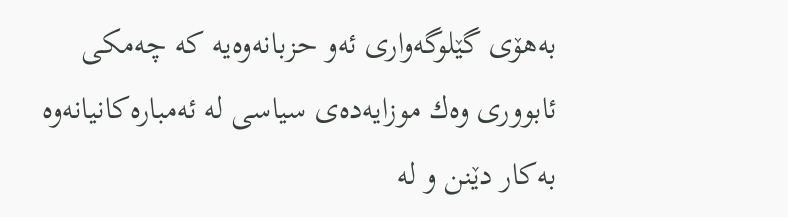به‌هۆی گێلوگه‌واری ئه‌و حزبانه‌وه‌یه‌ كه‌ چه‌مكی ئابووری وه‌ك موزایه‌ده‌ی سیاسی له‌ ئه‌مباره‌كانیانه‌وه‌ به‌كار دێنن و له‌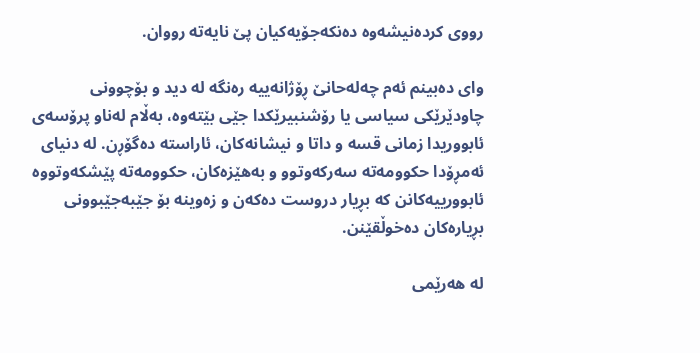رووی كرده‌نیشه‌وه‌ ده‌نكه‌جۆیه‌كیان پێ نایه‌ته‌ رووان.

وای ده‌بینم ئه‌م چه‌له‌حانێ ڕۆژانه‌ییه‌ ره‌نگه‌ له‌ دید و بۆچوونی چاودێرێكی سیاسی یا رۆشنبیرێكدا جێی بێته‌وه‌، به‌ڵام له‌ناو پرۆسه‌ی ئابووریدا زمانی قسه‌ و داتا و نیشانه‌كان، ئاراسته‌ ده‌گۆڕن. له‌ دنیای ئه‌مڕۆدا حكوومه‌ته‌ سه‌ركه‌وتوو و به‌هێزه‌كان، حكوومه‌ته‌ پێشكه‌وتووه‌ ئابوورییه‌كانن كه‌ بڕیار دروست ده‌كه‌ن و زه‌وینه‌ بۆ جێبه‌جێبوونی بڕیاره‌كان ده‌خوڵقێنن.

له‌ هه‌رێمی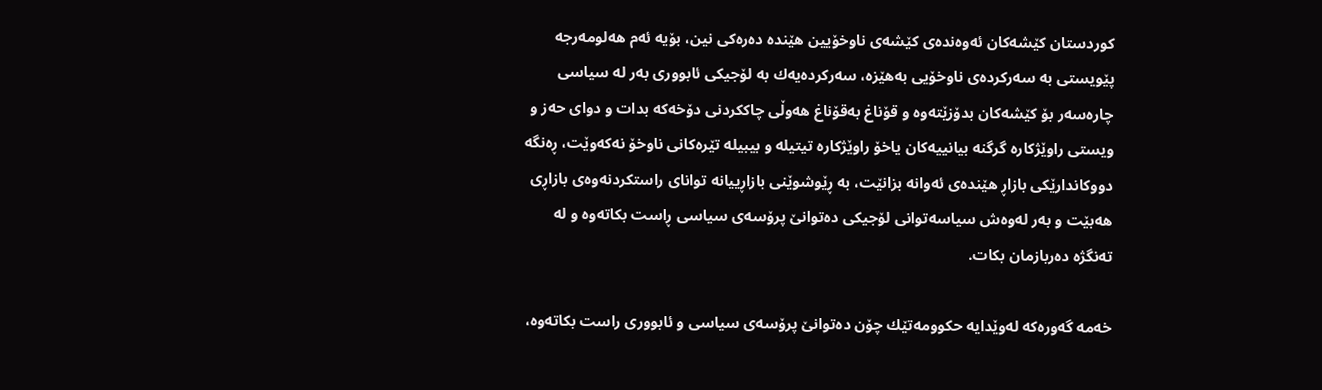كوردستان كێشه‌كان ئه‌وه‌نده‌ی كێشه‌ی ناوخۆیین هێنده‌ ده‌ره‌كی نین، بۆیه‌ ئه‌م هه‌لومه‌رجه‌ پێویستی به‌ سه‌ركرده‌ی ناوخۆیی به‌هێزه‌، سه‌ركرده‌یه‌ك به‌ لۆجیكی ئابووری به‌ر له‌ سیاسی چاره‌سه‌ر بۆ كێشه‌كان بدۆزێته‌وه‌ و قۆناغ به‌قۆناغ هه‌وڵی چاككردنی دۆخه‌كه‌ بدات و دوای حه‌ز و ویستی راوێژكاره‌ گرگنه‌ بیانییه‌كان یاخۆ راوێژكاره‌ تیتیله‌ و بیبیله‌ تێره‌كانی ناوخۆ نه‌كه‌وێت، ڕه‌نگه‌ دووكاندارێكی بازاڕ هێنده‌ی ئه‌وانه‌ بزانێت، به‌ ڕێوشوێنی بازاڕییانه‌ توانای راستكردنه‌وه‌ی بازاڕی هه‌بێت و به‌ر له‌وه‌ش سیاسه‌توانی لۆجیكی ده‌توانێ پرۆسه‌ی سیاسی ڕاست بكاته‌وه‌ و له‌ ته‌نگژه‌ ده‌ربازمان بكات.

خه‌مه‌ گه‌وره‌كه‌ له‌وێدایه‌ حكوومه‌تێك چۆن ده‌توانێ پرۆسه‌ی سیاسی و ئابووری راست بكاته‌وه‌،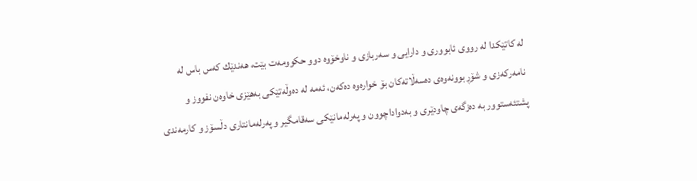له‌ كاتێكدا له‌ رووی ئابووری و دارایی و سه‌ربازی و ناوخۆوه‌ دوو حكوومه‌ت بێت، هه‌ندێك كه‌س باس له‌ نامه‌ركه‌زی و شۆڕبوونه‌وه‌ی ده‌سه‌ڵاته‌كان بۆ خواره‌وه‌ ده‌كه‌ن، ئه‌مه‌ له‌ ده‌وڵه‌تێكی به‌هێزی خاوه‌ن نفووز و پشتئه‌ستوور به‌ ده‌زگه‌ی چاودێری و به‌دواداچوون و په‌رله‌مانێكی سه‌قامگیر و په‌رله‌مانتاری دڵسۆز و كارمه‌ندی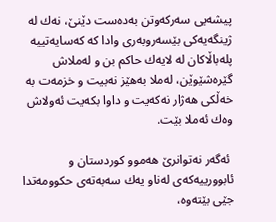پیشه‌یی سه‌ركه‌وتن به‌ده‌ست دێنێ، نه‌ك له‌ ژینگه‌یه‌كی بێسه‌روبه‌ری وادا كه‌ كه‌سایه‌تییه‌ پله‌باڵاكان له‌ لایه‌ك حاكم بن و له‌ملاش گێره‌شێوێن، له‌ملا به‌هێز نه‌بیت و خزمه‌ت به‌ خه‌ڵكی هه‌ژار نه‌كه‌یت و داوا بكه‌یت ئه‌ولاش وه‌ك ئه‌ملا بێت.

 ئه‌گه‌ر نه‌توانرێ هه‌موو كوردستان و ئابوورییه‌كه‌ی له‌ناو یه‌ك سه‌به‌ته‌ی حكوومه‌تدا جێی بێته‌وه‌،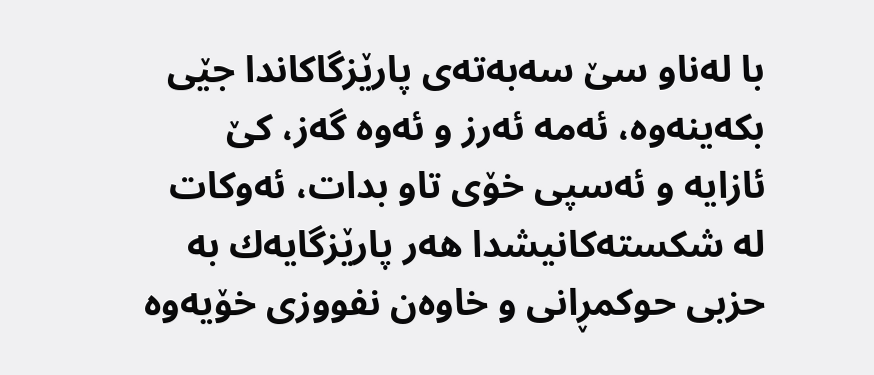با له‌ناو سێ سه‌به‌ته‌ی پارێزگاكاندا جێی بكه‌ینه‌وه‌، ئه‌مه‌ ئه‌رز و ئه‌وه‌ گه‌ز، كێ ئازایه‌ و ئه‌سپی خۆی تاو بدات، ئه‌وكات له‌ شكسته‌كانیشدا هه‌ر پارێزگایه‌ك به‌ حزبی حوكمڕانی و خاوه‌ن نفووزی خۆیه‌وه‌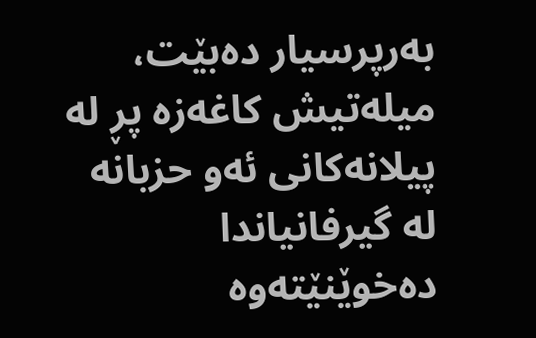به‌رپرسیار ده‌بێت، میله‌تیش كاغه‌زه‌ پڕ له‌ پیلانه‌كانی ئه‌و حزبانه‌ له‌ گیرفانیاندا ده‌خوێنێته‌وه‌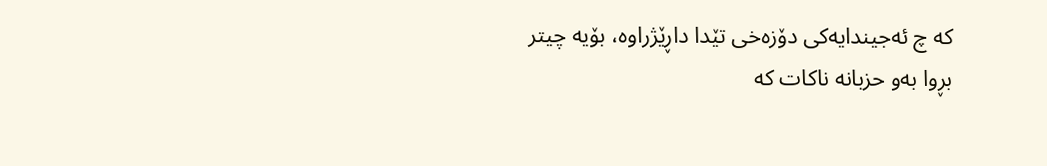كه‌ چ ئه‌جیندایه‌كی دۆزه‌خی تێدا داڕێژراوه‌، بۆیه‌ چیتر بڕوا به‌و حزبانه‌ ناكات كه‌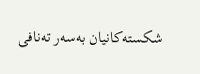شكسته‌كانیان به‌سه‌ر ته‌نافی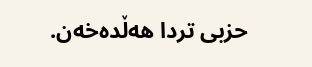حزبی تردا هه‌ڵده‌خه‌ن.